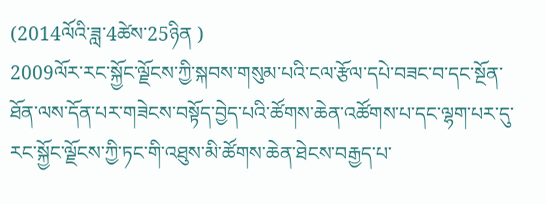(2014ལོའི་ཟླ་4ཚེས་25ཉིན )
2009ལོར་རང་སྐྱོང་ལྗོངས་ཀྱི་སྐབས་གསུམ་པའི་ངལ་རྩོལ་དཔེ་བཟང་བ་དང་སྔོན་ཐོན་ལས་དོན་པར་གཟེངས་བསྟོད་བྱེད་པའི་ཚོགས་ཆེན་འཚོགས་པ་དང་ལྷག་པར་དུ་རང་སྐྱོང་ལྗོངས་ཀྱི་ཏང་གི་འཐུས་མི་ཚོགས་ཆེན་ཐེངས་བརྒྱད་པ་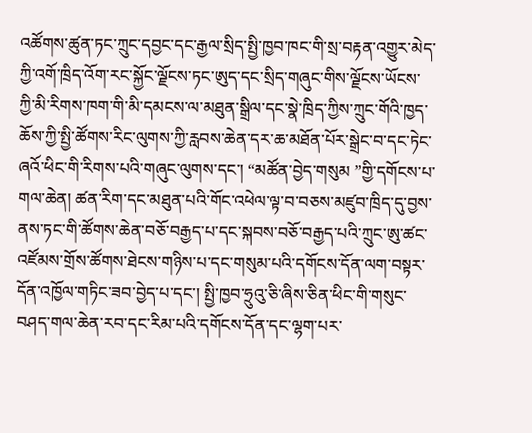འཚོགས་ཚུན་ཏང་ཀྲུང་དབྱང་དང་རྒྱལ་སྲིད་སྤྱི་ཁྱབ་ཁང་གི་སྲ་བརྟན་འགྱུར་མེད་ཀྱི་འགོ་ཁྲིད་འོག་རང་སྐྱོང་ལྗོངས་ཏང་ཨུད་དང་སྲིད་གཞུང་གིས་ལྗོངས་ཡོངས་ཀྱི་མི་རིགས་ཁག་གི་མི་དམངས་ལ་མཐུན་སྒྲིལ་དང་སྣེ་ཁྲིད་ཀྱིས་ཀྲུང་གོའི་ཁྱད་ཆོས་ཀྱི་སྤྱི་ཚོགས་རིང་ལུགས་ཀྱི་རླབས་ཆེན་དར་ཆ་མཐོན་པོར་སྒྲེང་བ་དང་ཏེང་ཞའོ་ཕིང་གི་རིགས་པའི་གཞུང་ལུགས་དང་། “མཚོན་བྱེད་གསུམ ”གྱི་དགོངས་པ་གལ་ཆེན། ཚན་རིག་དང་མཐུན་པའི་གོང་འཕེལ་ལྟ་བ་བཅས་མཛུབ་ཁྲིད་དུ་བྱས་ནས་ཏང་གི་ཚོགས་ཆེན་བཅོ་བརྒྱད་པ་དང་སྐབས་བཅོ་བརྒྱད་པའི་ཀྲུང་ཨུ་ཚང་འཛོམས་གྲོས་ཚོགས་ཐེངས་གཉིས་པ་དང་གསུམ་པའི་དགོངས་དོན་ལག་བསྟར་དོན་འཁྱོལ་གཏིང་ཟབ་བྱེད་པ་དང་། སྤྱི་ཁྱབ་ཧྲུའུ་ཅི་ཞིས་ཅིན་ཕིང་གི་གསུང་བཤད་གལ་ཆེན་རབ་དང་རིམ་པའི་དགོངས་དོན་དང་ལྷག་པར་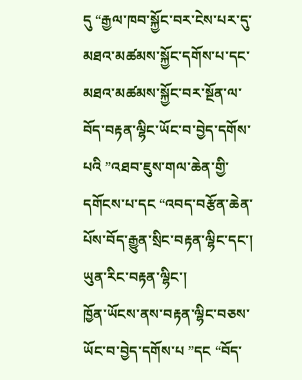དུ “རྒྱལ་ཁབ་སྐྱོང་བར་ངེས་པར་དུ་མཐའ་མཚམས་སྐྱོང་དགོས་པ་དང་མཐའ་མཚམས་སྐྱོང་བར་སྔོན་ལ་བོད་བརྟན་ལྷིང་ཡོང་བ་བྱེད་དགོས་པའི ”འཐབ་ཇུས་གལ་ཆེན་གྱི་དགོངས་པ་དང “འབད་བརྩོན་ཆེན་པོས་བོད་རྒྱུན་སྲིང་བརྟན་ལྷིང་དང་། ཡུན་རིང་བརྟན་ལྷིང་།
ཁྱོན་ཡོངས་ནས་བརྟན་ལྷིང་བཅས་ཡོང་བ་བྱེད་དགོས་པ ”དང “བོད་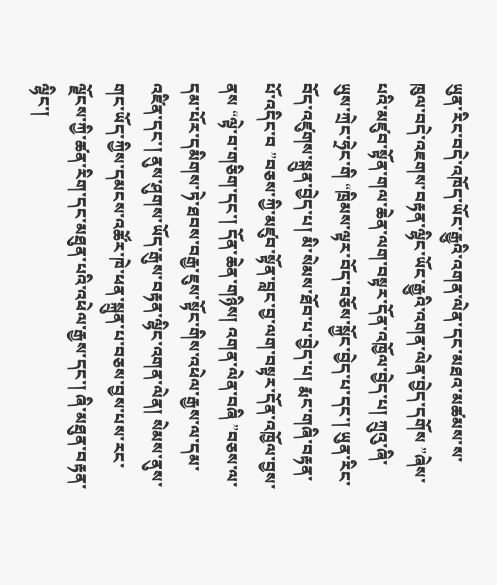ཡུན་རིང་བདེ་འཁོད་ཡོང་རྒྱུའི་འགན་ལེན་དང་མཐའ་མཚམས་ས་ཁུལ་བདེ་འཇགས་བརྟན་ལྷིང་ཡོང་རྒྱུའི་འགན་ལེན་བྱེད་དགོས ”ཞེས་པའི་མཛུབ་སྟོན་གལ་ཆེན་ལག་བསྟར་དོན་འཁྱོལ་བྱེད་པ། ཀྲུའུ་ཞི་ཡུས་ཀྲེང་ཧྲེང་གི “ཁྲིམས་ལྟར་བོད་བཅོས་སྐྱོང་བྱེད་པ་དང་། ཡུན་རིང་བོད་འཛུགས་སྐྲུན་བྱེད་པ། མི་སེམས་ཐོབ་པ་བྱེད་པ། རྨང་གཞི་བརྟན་པོ་འདིང་བ ”བཅས་ཀྱི་མཛུབ་སྟོན་བླང་བྱ་ལག་བསྟར་དོན་འཁྱོལ་བྱས་ནས “ལྟེ་བ་གཅིག་དང་། དོན་ཆེན་གཉིས། འགན་ལེན་བཞི ”བཅས་ལ་དམ་པོར་དམིགས་ཏེ་ཐབས་བརྒྱ་ཇུས་སྟོང་གིས་འཕེལ་རྒྱས་ལ་དམ་འཛིན་དང་། ནུས་ཤུགས་ཡོད་རྒུས་བརྟན་ལྷིང་འགན་ལེན། སེམས་ནུས་གང་ཡོད་ཀྱིས་དམངས་འཚོར་ཁེ་ཕན་སྐྲུན་པ་བཅས་བྱས་པས་རང་ལྗོངས་ཀྱི་ཚན་རིག་དང་མཐུན་པའི་འཕེལ་རྒྱས་དང་། ཞི་མཐུན་བརྟན་ལྷིང་།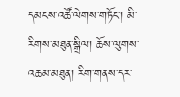དམངས་འཚོ་ལེགས་གཏོང་། མི་རིགས་མཐུན་སྒྲིལ། ཆོས་ལུགས་འཆམ་མཐུན། རིག་གནས་དར་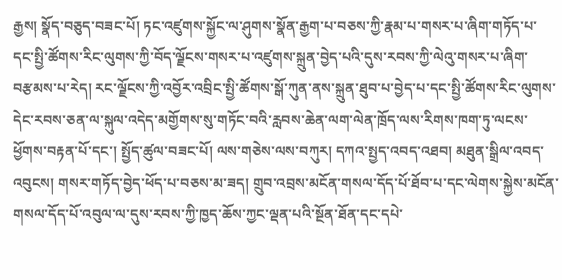རྒྱས། སྣོད་བཅུད་བཟང་པོ། ཏང་འཛུགས་སྐྱོང་ལ་ཤུགས་སྣོན་རྒྱག་པ་བཅས་ཀྱི་རྣམ་པ་གསར་པ་ཞིག་གཏོད་པ་དང་སྤྱི་ཚོགས་རིང་ལུགས་ཀྱི་བོད་ལྗོངས་གསར་པ་འཛུགས་སྐྲུན་བྱེད་པའི་དུས་རབས་ཀྱི་ལེའུ་གསར་པ་ཞིག་བརྩམས་པ་རེད། རང་ལྗོངས་ཀྱི་འབྱོར་འབྲིང་སྤྱི་ཚོགས་སྒོ་ཀུན་ནས་སྐྲུན་ཐུབ་པ་བྱེད་པ་དང་སྤྱི་ཚོགས་རིང་ལུགས་དེང་རབས་ཅན་ལ་སྐུལ་འདེད་མགྱོགས་སུ་གཏོང་བའི་རླབས་ཆེན་ལག་ལེན་ཁྲོད་ལས་རིགས་ཁག་ཏུ་ལངས་ཕྱོགས་བརྟན་པོ་དང་། སྤྱོད་ཚུལ་བཟང་པོ། ལས་གཅེས་ལས་བཀུར། དཀའ་སྤྱད་འབད་འཐབ། མཐུན་སྒྲིལ་འབད་འབུངས། གསར་གཏོད་བྱེད་ཕོད་པ་བཅས་མ་ཟད། གྲུབ་འབྲས་མངོན་གསལ་དོད་པོ་ཐོབ་པ་དང་ལེགས་སྐྱེས་མངོན་གསལ་དོད་པོ་འབུལ་ལ་དུས་རབས་ཀྱི་ཁྱད་ཆོས་ཀྱང་ལྡན་པའི་སྔོན་ཐོན་དང་དཔེ་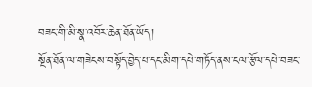བཟང་གི་མི་སྣ་འབོར་ཆེན་ཐོན་ཡོད།
སྔོན་ཐོན་ལ་གཟེངས་བསྟོད་བྱེད་པ་དང་མིག་དཔེ་གཏོད་ནས་ངལ་རྩོལ་དཔེ་བཟང་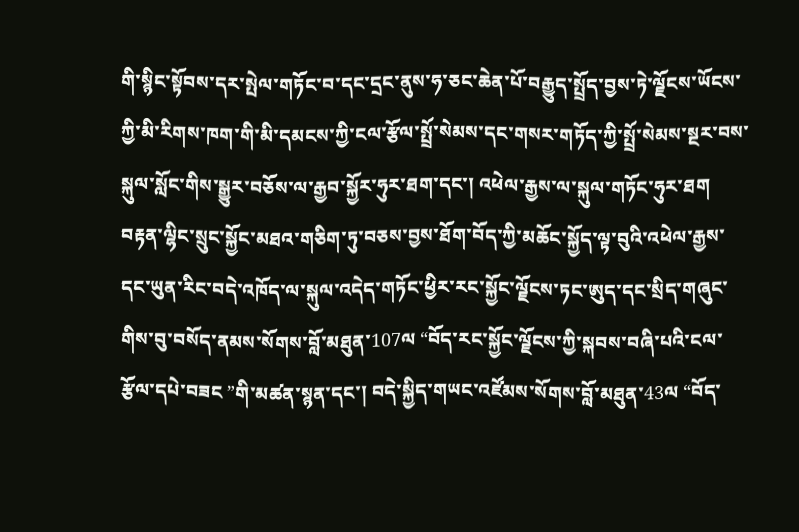གི་སྙིང་སྟོབས་དར་སྤེལ་གཏོང་བ་དང་དྲང་ནུས་ཧ་ཅང་ཆེན་པོ་བརྒྱུད་སྤྲོད་བྱས་ཏེ་ལྗོངས་ཡོངས་ཀྱི་མི་རིགས་ཁག་གི་མི་དམངས་ཀྱི་ངལ་རྩོལ་སྤྲོ་སེམས་དང་གསར་གཏོད་ཀྱི་སྤྲོ་སེམས་སྔར་བས་སྐུལ་སློང་གིས་སྒྱུར་བཅོས་ལ་རྒྱབ་སྐྱོར་ཧུར་ཐག་དང་། འཕེལ་རྒྱས་ལ་སྐུལ་གཏོང་ཧུར་ཐག བརྟན་ལྷིང་སྲུང་སྐྱོང་མཐའ་གཅིག་ཏུ་བཅས་བྱས་ཐོག་བོད་ཀྱི་མཆོང་སྐྱོད་ལྟ་བུའི་འཕེལ་རྒྱས་དང་ཡུན་རིང་བདེ་འཁོད་ལ་སྐུལ་འདེད་གཏོང་ཕྱིར་རང་སྐྱོང་ལྗོངས་ཏང་ཨུད་དང་སྲིད་གཞུང་གིས་བུ་བསོད་ནམས་སོགས་བློ་མཐུན་107ལ “བོད་རང་སྐྱོང་ལྗོངས་ཀྱི་སྐབས་བཞི་པའི་ངལ་རྩོལ་དཔེ་བཟང ”གི་མཚན་སྙན་དང་། བདེ་སྐྱིད་གཡང་འཛོམས་སོགས་བློ་མཐུན་43ལ “བོད་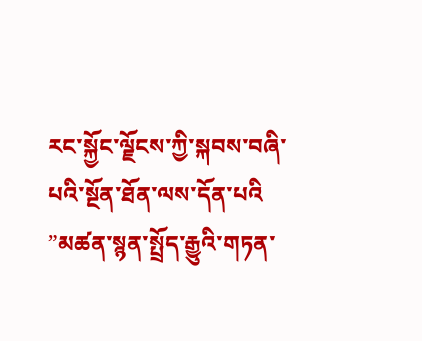རང་སྐྱོང་ལྗོངས་ཀྱི་སྐབས་བཞི་པའི་སྔོན་ཐོན་ལས་དོན་པའི ”མཚན་སྙན་སྤྲོད་རྒྱུའི་གཏན་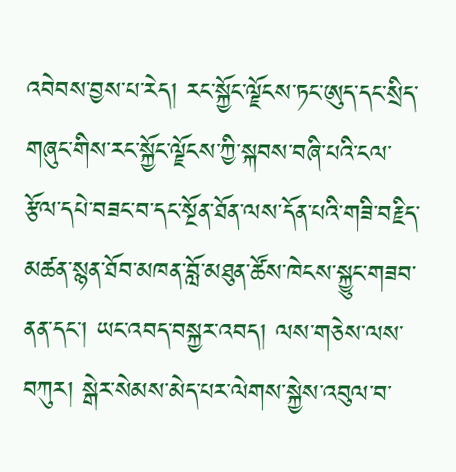འབེབས་བྱས་པ་རེད། རང་སྐྱོང་ལྗོངས་ཏང་ཨུད་དང་སྲིད་གཞུང་གིས་རང་སྐྱོང་ལྗོངས་ཀྱི་སྐབས་བཞི་པའི་ངལ་རྩོལ་དཔེ་བཟང་བ་དང་སྔོན་ཐོན་ལས་དོན་པའི་གཟི་བརྗིད་མཚན་སྙན་ཐོབ་མཁན་བློ་མཐུན་ཚོས་ཁེངས་སྐྱུང་གཟབ་ནན་དང་། ཡང་འབད་བསྐྱར་འབད། ལས་གཅེས་ལས་བཀུར། སྒེར་སེམས་མེད་པར་ལེགས་སྐྱེས་འབུལ་བ་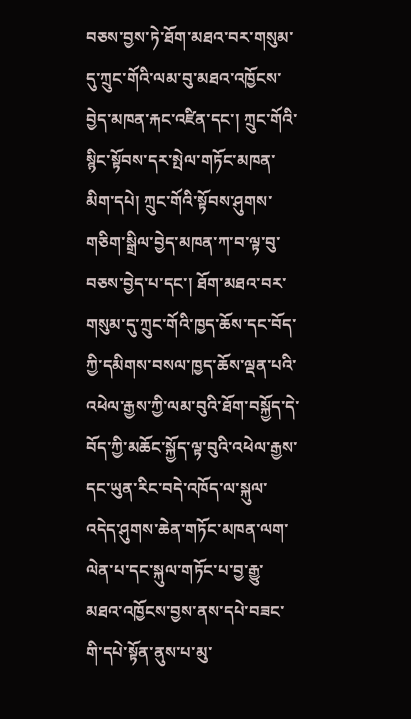བཅས་བྱས་ཏེ་ཐོག་མཐའ་བར་གསུམ་དུ་ཀྲུང་གོའི་ལམ་བུ་མཐའ་འཁྱོངས་བྱེད་མཁན་རྐང་འཛིན་དང་། ཀྲུང་གོའི་སྙིང་སྟོབས་དར་སྤེལ་གཏོང་མཁན་མིག་དཔེ། ཀྲུང་གོའི་སྟོབས་ཤུགས་གཅིག་སྒྲིལ་བྱེད་མཁན་ཀ་བ་ལྟ་བུ་བཅས་བྱེད་པ་དང་། ཐོག་མཐའ་བར་གསུམ་དུ་ཀྲུང་གོའི་ཁྱད་ཆོས་དང་བོད་ཀྱི་དམིགས་བསལ་ཁྱད་ཆོས་ལྡན་པའི་འཕེལ་རྒྱས་ཀྱི་ལམ་བུའི་ཐོག་བསྐྱོད་དེ་བོད་ཀྱི་མཆོང་སྐྱོད་ལྟ་བུའི་འཕེལ་རྒྱས་དང་ཡུན་རིང་བདེ་འཁོད་ལ་སྐུལ་འདེད་ཤུགས་ཆེན་གཏོང་མཁན་ལག་ལེན་པ་དང་སྐུལ་གཏོང་པ་བྱ་རྒྱུ་མཐའ་འཁྱོངས་བྱས་ནས་དཔེ་བཟང་གི་དཔེ་སྟོན་ནུས་པ་མུ་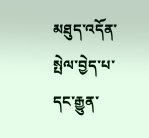མཐུད་འདོན་སྤེལ་བྱེད་པ་དང་རྒྱུན་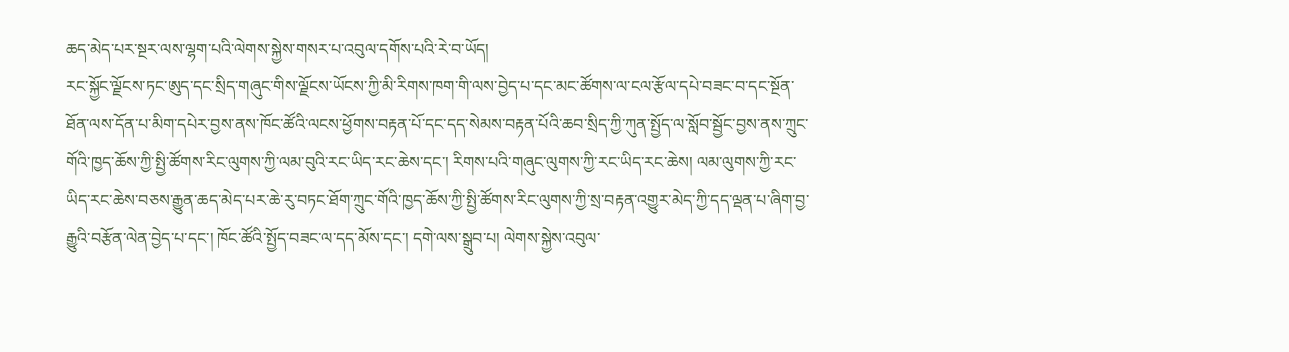ཆད་མེད་པར་སྔར་ལས་ལྷག་པའི་ལེགས་སྐྱེས་གསར་པ་འབུལ་དགོས་པའི་རེ་བ་ཡོད།
རང་སྐྱོང་ལྗོངས་ཏང་ཨུད་དང་སྲིད་གཞུང་གིས་ལྗོངས་ཡོངས་ཀྱི་མི་རིགས་ཁག་གི་ལས་བྱེད་པ་དང་མང་ཚོགས་ལ་ངལ་རྩོལ་དཔེ་བཟང་བ་དང་སྔོན་ཐོན་ལས་དོན་པ་མིག་དཔེར་བྱས་ནས་ཁོང་ཚོའི་ལངས་ཕྱོགས་བརྟན་པོ་དང་དད་སེམས་བརྟན་པོའི་ཆབ་སྲིད་ཀྱི་ཀུན་སྤྱོད་ལ་སློབ་སྦྱོང་བྱས་ནས་ཀྲུང་གོའི་ཁྱད་ཆོས་ཀྱི་སྤྱི་ཚོགས་རིང་ལུགས་ཀྱི་ལམ་བུའི་རང་ཡིད་རང་ཆེས་དང་། རིགས་པའི་གཞུང་ལུགས་ཀྱི་རང་ཡིད་རང་ཆེས། ལམ་ལུགས་ཀྱི་རང་ཡིད་རང་ཆེས་བཅས་རྒྱུན་ཆད་མེད་པར་ཆེ་རུ་བཏང་ཐོག་ཀྲུང་གོའི་ཁྱད་ཆོས་ཀྱི་སྤྱི་ཚོགས་རིང་ལུགས་ཀྱི་སྲ་བརྟན་འགྱུར་མེད་ཀྱི་དད་ལྡན་པ་ཞིག་བྱ་རྒྱུའི་བརྩོན་ལེན་བྱེད་པ་དང་། ཁོང་ཚོའི་སྤྱོད་བཟང་ལ་དད་མོས་དང་། དགེ་ལས་སྒྲུབ་པ། ལེགས་སྐྱེས་འབུལ་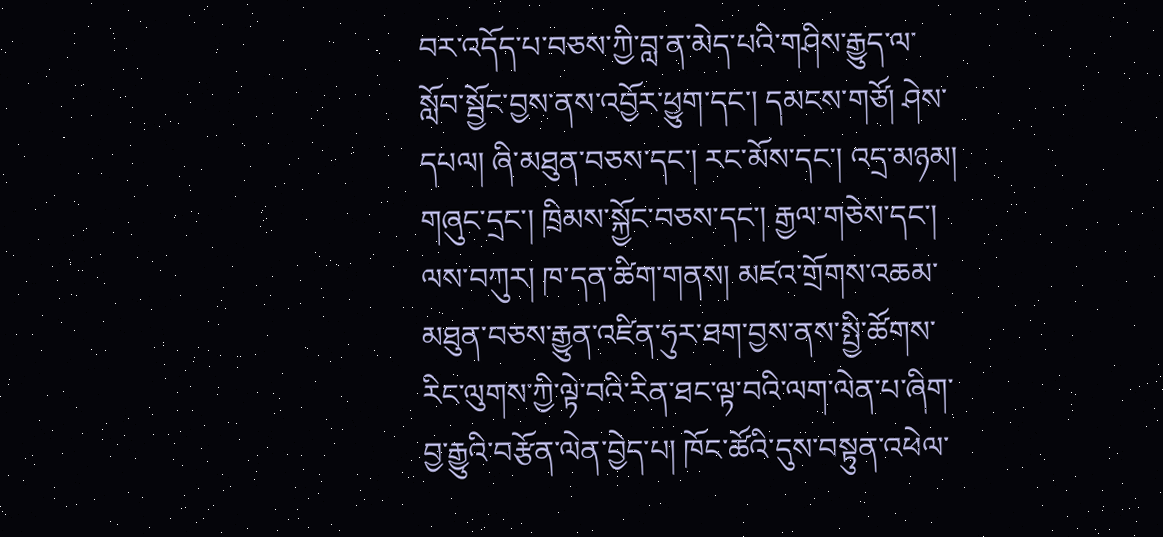བར་འདོད་པ་བཅས་ཀྱི་བླ་ན་མེད་པའི་གཤིས་རྒྱུད་ལ་སློབ་སྦྱོང་བྱས་ནས་འབྱོར་ཕྱུག་དང་། དམངས་གཙོ། ཤེས་དཔལ། ཞི་མཐུན་བཅས་དང་། རང་མོས་དང་། འདྲ་མཉམ། གཞུང་དྲང་། ཁྲིམས་སྐྱོང་བཅས་དང་། རྒྱལ་གཅེས་དང་། ལས་བཀུར། ཁ་དན་ཚིག་གནས། མཛའ་གྲོགས་འཆམ་མཐུན་བཅས་རྒྱུན་འཛིན་ཧུར་ཐག་བྱས་ནས་སྤྱི་ཚོགས་རིང་ལུགས་ཀྱི་ལྟེ་བའི་རིན་ཐང་ལྟ་བའི་ལག་ལེན་པ་ཞིག་བྱ་རྒྱུའི་བརྩོན་ལེན་བྱེད་པ། ཁོང་ཚོའི་དུས་བསྟུན་འཕེལ་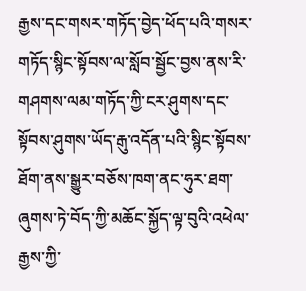རྒྱས་དང་གསར་གཏོད་བྱེད་ཕོད་པའི་གསར་གཏོད་སྙིང་སྟོབས་ལ་སློབ་སྦྱོང་བྱས་ནས་རི་གཤགས་ལམ་གཏོད་ཀྱི་ངར་ཤུགས་དང་སྟོབས་ཤུགས་ཡོད་རྒུ་འདོན་པའི་སྙིང་སྟོབས་ཐོག་ནས་སྒྱུར་བཅོས་ཁག་ནང་ཧུར་ཐག་ཞུགས་ཏེ་བོད་ཀྱི་མཆོང་སྐྱོད་ལྟ་བུའི་འཕེལ་རྒྱས་ཀྱི་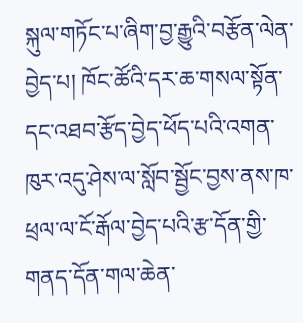སྐུལ་གཏོང་པ་ཞིག་བྱ་རྒྱུའི་བརྩོན་ལེན་བྱེད་པ། ཁོང་ཚོའི་དར་ཆ་གསལ་སྟོན་དང་འཐབ་རྩོད་བྱེད་ཕོད་པའི་འགན་ཁུར་འདུ་ཤེས་ལ་སློབ་སྦྱོང་བྱས་ནས་ཁ་ཕྲལ་ལ་ངོ་རྒོལ་བྱེད་པའི་རྩ་དོན་གྱི་གནད་དོན་གལ་ཆེན་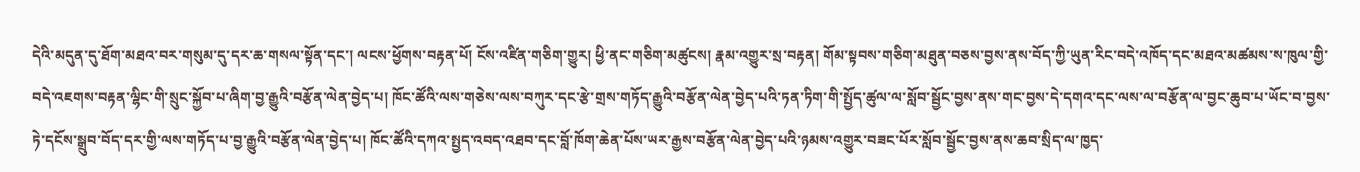དེའི་མདུན་དུ་ཐོག་མཐའ་བར་གསུམ་དུ་དར་ཆ་གསལ་སྟོན་དང་། ལངས་ཕྱོགས་བརྟན་པོ། ངོས་འཛིན་གཅིག་གྱུར། ཕྱི་ནང་གཅིག་མཚུངས། རྣམ་འགྱུར་སྲ་བརྟན། གོམ་སྟབས་གཅིག་མཐུན་བཅས་བྱས་ནས་བོད་ཀྱི་ཡུན་རིང་བདེ་འཁོད་དང་མཐའ་མཚམས་ས་ཁུལ་གྱི་བདེ་འཇགས་བརྟན་ལྷིང་གི་སྲུང་སྐྱོབ་པ་ཞིག་བྱ་རྒྱུའི་བརྩོན་ལེན་བྱེད་པ། ཁོང་ཚོའི་ལས་གཅེས་ལས་བཀུར་དང་རྩེ་གྲས་གཏོད་རྒྱུའི་བརྩོན་ལེན་བྱེད་པའི་ཏན་ཏིག་གི་སྤྱོད་ཚུལ་ལ་སློབ་སྦྱོང་བྱས་ནས་གང་བྱས་དེ་དགའ་དང་ལས་ལ་བརྩོན་ལ་བྱང་ཆུབ་པ་ཡོང་བ་བྱས་ཏེ་དངོས་སྒྲུབ་བོད་དར་གྱི་ལས་གཏོད་པ་བྱ་རྒྱུའི་བརྩོན་ལེན་བྱེད་པ། ཁོང་ཚོའི་དཀའ་སྤྱད་འབད་འཐབ་དང་བློ་ཁོག་ཆེན་པོས་ཡར་རྒྱས་བརྩོན་ལེན་བྱེད་པའི་ཉམས་འགྱུར་བཟང་པོར་སློབ་སྦྱོང་བྱས་ནས་ཆབ་སྲིད་ལ་ཁྱད་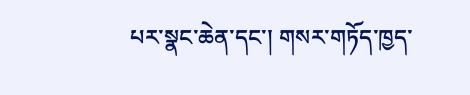པར་སྣང་ཆེན་དང་། གསར་གཏོད་ཁྱད་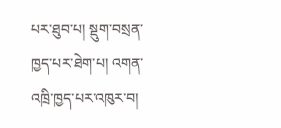པར་ཐུབ་པ། སྡུག་བསྲན་ཁྱད་པར་ཐེག་པ། འགན་འཁྲི་ཁྱད་པར་འཁུར་བ།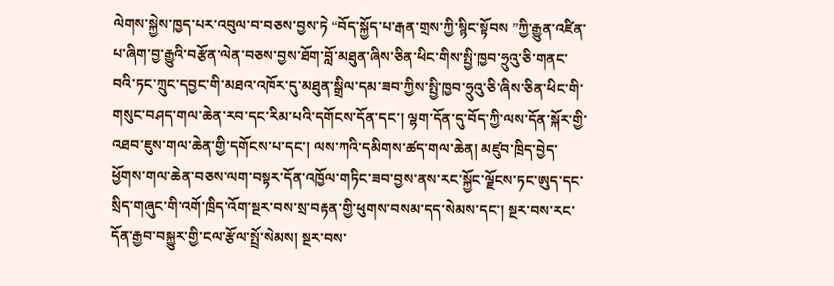ལེགས་སྐྱེས་ཁྱད་པར་འབུལ་བ་བཅས་བྱས་ཏེ “བོད་སྐྱོད་པ་རྒན་གྲས་ཀྱི་སྙིང་སྟོབས ”ཀྱི་རྒྱུན་འཛིན་པ་ཞིག་བྱ་རྒྱུའི་བརྩོན་ལེན་བཅས་བྱས་ཐོག་བློ་མཐུན་ཞིས་ཅིན་ཕིང་གིས་སྤྱི་ཁྱབ་ཧྲུའུ་ཅི་གནང་བའི་ཏང་ཀྲུང་དབྱང་གི་མཐའ་འཁོར་དུ་མཐུན་སྒྲིལ་དམ་ཟབ་ཀྱིས་སྤྱི་ཁྱབ་ཧྲུའུ་ཅི་ཞིས་ཅིན་ཕིང་གི་གསུང་བཤད་གལ་ཆེན་རབ་དང་རིམ་པའི་དགོངས་དོན་དང་། ལྷག་དོན་དུ་བོད་ཀྱི་ལས་དོན་སྐོར་གྱི་འཐབ་ཇུས་གལ་ཆེན་གྱི་དགོངས་པ་དང་། ལས་ཀའི་དམིགས་ཚད་གལ་ཆེན། མཛུབ་ཁྲིད་བྱེད་ཕྱོགས་གལ་ཆེན་བཅས་ལག་བསྟར་དོན་འཁྱོལ་གཏིང་ཟབ་བྱས་ནས་རང་སྐྱོང་ལྗོངས་ཏང་ཨུད་དང་སྲིད་གཞུང་གི་འགོ་ཁྲིད་འོག་སྔར་བས་སྲ་བརྟན་གྱི་ཕུགས་བསམ་དད་སེམས་དང་། སྔར་བས་རང་དོན་རྒྱབ་བསྐྱུར་གྱི་ངལ་རྩོལ་སྤྲོ་སེམས། སྔར་བས་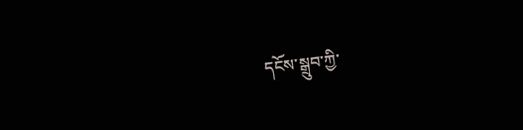དངོས་སྒྲུབ་ཀྱི་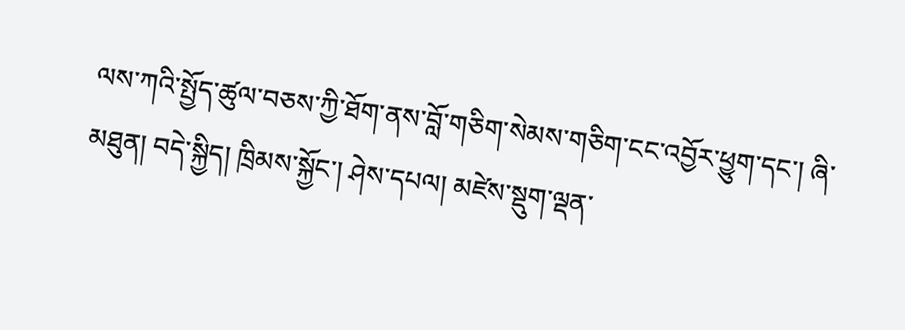ལས་ཀའི་སྤྱོད་ཚུལ་བཅས་ཀྱི་ཐོག་ནས་བློ་གཅིག་སེམས་གཅིག་ངང་འབྱོར་ཕྱུག་དང་། ཞི་མཐུན། བདེ་སྐྱིད། ཁྲིམས་སྐྱོང་། ཤེས་དཔལ། མཛེས་སྡུག་ལྡན་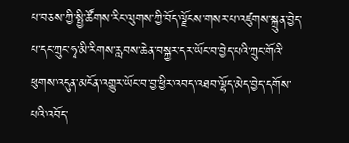པ་བཅས་ཀྱི་སྤྱི་ཚོགས་རིང་ལུགས་ཀྱི་བོད་ལྗོངས་གསར་པ་འཛུགས་སྐྲུན་བྱེད་པ་དང་ཀྲུང་ཧྭ་མི་རིགས་རླབས་ཆེན་བསྐྱར་དར་ཡོང་བ་བྱེད་པའི་ཀྲུང་གོའི་ཕུགས་འདུན་མངོན་འགྱུར་ཡོང་བ་བྱ་ཕྱིར་འབད་འཐབ་ལྷོད་མེད་བྱེད་དགོས་པའི་འབོད་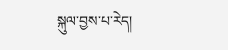སྐུལ་བྱས་པ་རེད།